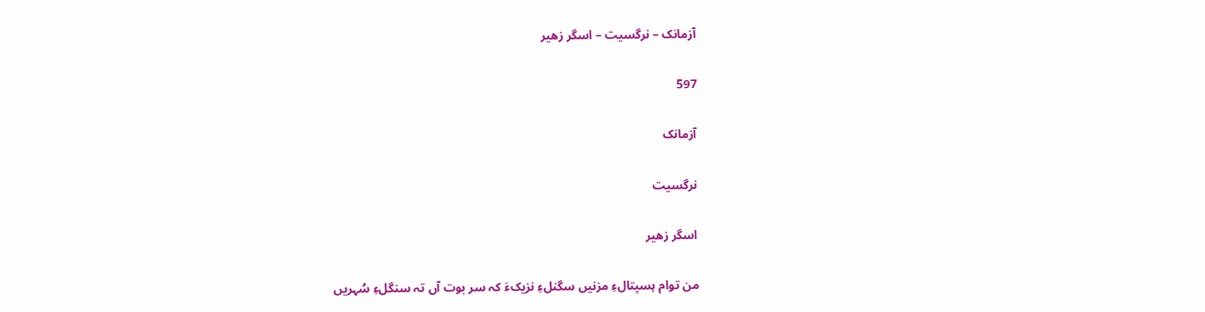آزمانک – نرگسیت – اسگر زھیر

597

آزمانک

نرگسیت

اسگر زھیر

من توام ہسپتالءِ مزنیں سگنلءِ نزیکءَ کہ سر بوت آں تہ سنگلءِ سُہریں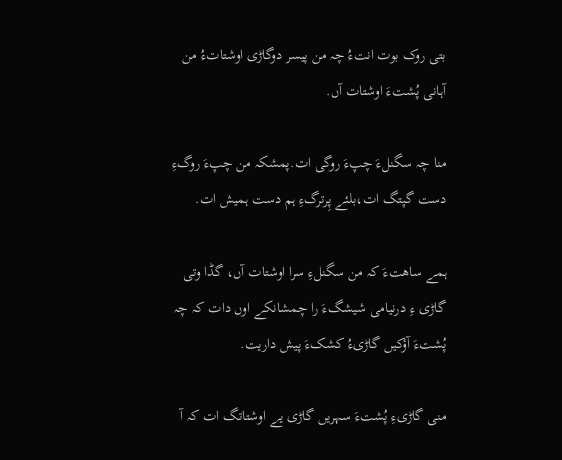بتی روک بوت انتءُ چہ من پیسر دوگاڑی اوشتاتءُ من آہانی پُشتءَ اوشتات آں.

منا چہ سگنلءَ چپءَ روگی ات.پمشکہ من چپءَ روگءِ دست گپتگ ات،بلئے پِرترگءِ ہم دست ہمیش ات.

ہمے ساھتءَ کہ من سگنلءِ سرا اوشتات آں، گڈا وتی گاڑی ءِ درنیامی شیشگءَ را چمشانکے اوں دات کہ چہ پُشتءَ آؤکیں گاڑیءُ کشکءَ پیش داریت.

منی گاڑیءِ پُشتءَ سہریں گاڑی یے اوشتاتگ ات کہ آ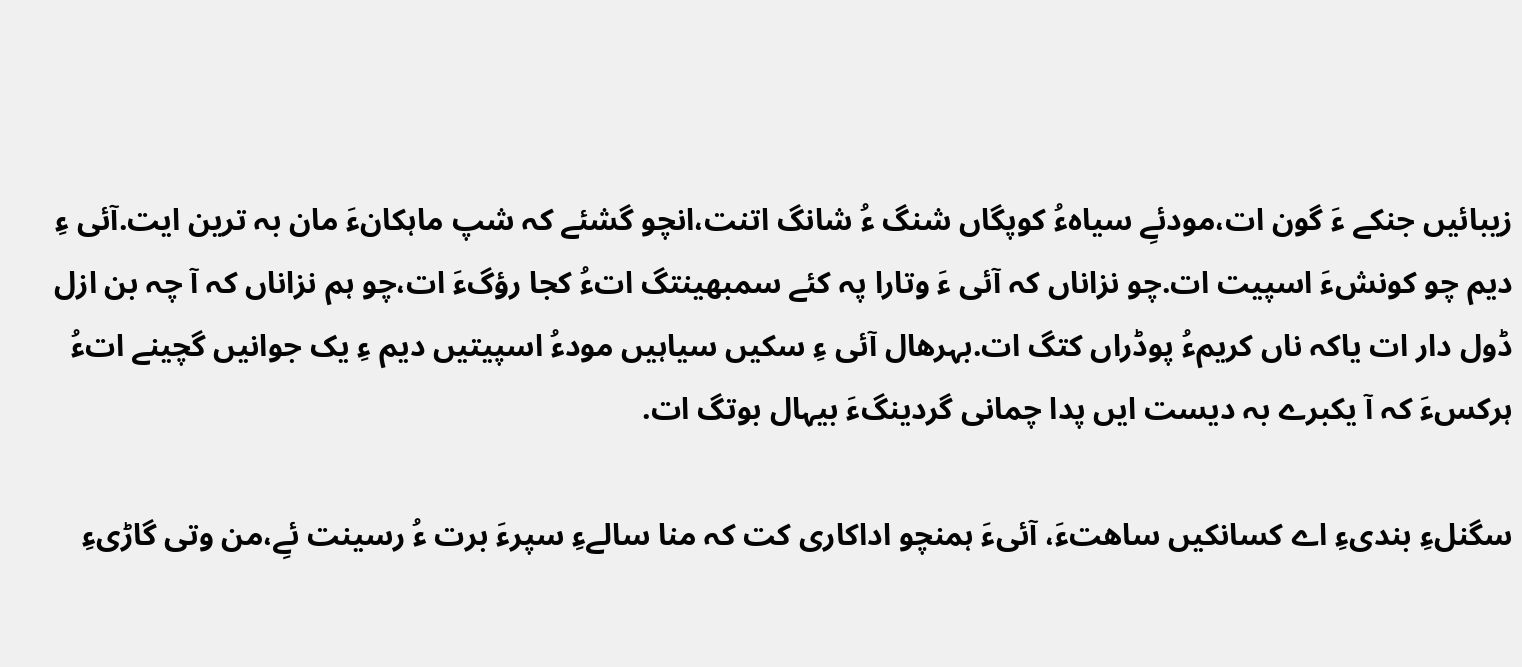زیبائیں جنکے ءَ گون ات،مودئےِ سیاہءُ کوپگاں شنگ ءُ شانگ اتنت،انچو گشئے کہ شپ ماہکانءَ مان بہ ترین ایت.آئی ءِ دیم چو کونشءَ اسپیت ات.چو نزاناں کہ آئی ءَ وتارا پہ کئے سمبھینتگ اتءُ کجا رؤگءَ ات،چو ہم نزاناں کہ آ چہ بن ازل ڈول دار ات یاکہ ناں کریمءُ پوڈراں کتگ ات.بہرھال آئی ءِ سکیں سیاہیں مودءُ اسپیتیں دیم ءِ یک جوانیں گچینے اتءُ ہرکسءَ کہ آ یکبرے بہ دیست ایں پدا چمانی گردینگءَ بیہال بوتگ ات.

سگنلءِ بندیءِ اے کسانکیں ساھتءَ، آئیءَ ہمنچو اداکاری کت کہ منا سالےءِ سپرءَ برت ءُ رسینت ئےِ،من وتی گاڑیءِ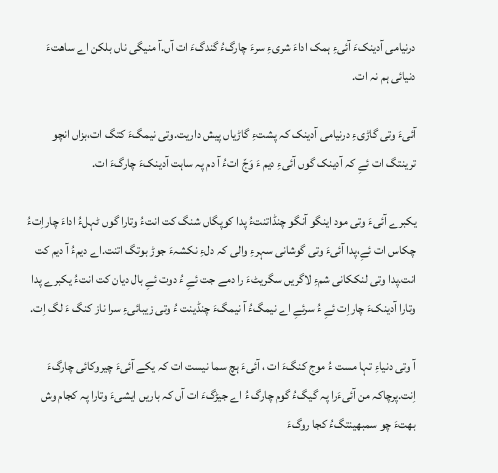درنیامی آدینکءَ آئیءِ ہمک اداءَ شریءِ سرءَ چارگءُ گندگءَ ات آں.آ منیگی ناں بلکن اے ساھتءَ دنیائی ہم نہ ات.

آئیءَ وتی گاڑیءِ درنیامی آدینک کہ پشتءِ گاڑیاں پیش داریت.وتی نیمگءَ کتگ ات،بزاں انچو ترینتگ ات ئےِ کہ آدینک گوں آئیءِ دیم ءَ وَجّ اتءُ آ دم پہ ساہت آدینکءَ چارگءَ ات.

یکبرے آئیءَ وتی مود اینگو آنگو چنڈاتنتءُ پدا کوپگاں شنگ کت انتءُ وتارا گوں ٹہلءُ اداءَ چاراِتءُ چکاس ات ئےِ،پدا آئیءَ وتی گوشانی سہرءِ والی کہ دلءِ نکشہءَ جوڑ بوتگ اتنت.اے دیمءُ آ دیم کت انت.پدا وتی لنککانی شمءِ لاگریں سگریٹءَ را دمے جت ئےِ ءُ دوت ئےِ بال دیان کت انتءُ یکبرے پدا وتارا آدینکءَ چاراِت ئےِ ءُ سرئےِ اے نیمگءُ آ نیمگءَ چنڈینت ءُ وتی زیبائیءِ سرا ناز کنگ ءَ لگ اِت.

آ وتی دنیاءِ تہا مست ءُ موج کنگءَ ات ، آئیءَ ہچ سما نیست ات کہ یکے آئیءَ چیروکائی چارگءَ اِنت.پرچاکہ من آئیءَرا پہ گیگءُ گوم چارگ ءُ اے جیڑگءَ ات آں کہ باریں ایشیءَ وتارا پہ کجام وش بھتءَ چو سمبھینتگءُ کجا روگءَ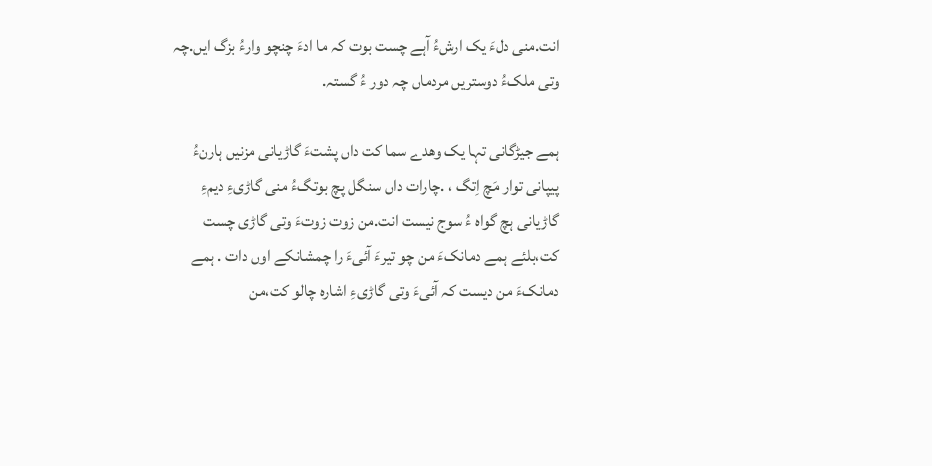انت.منی دلءَ یک ارشءُ آہے چست بوت کہ ما ادءَ چنچو وارءُ بزگ ایں.چہ وتی ملکءُ دوستریں مردماں چہ دور ءُ گستہ.

ہمے جیڑگانی تہا یک وھدے سما کت داں پشتءَ گاڑیانی مزنیں ہارنءُ پیپانی توار مَچ اِتگ ، .چارات داں سنگل پچ بوتگءُ منی گاڑیءِ دیمءِ گاڑیانی ہچ گواہ ءُ سوج نیست انت.من زوت زوتءَ وتی گاڑی چست کت،بلئے ہمے دمانکءَ من چو تیرءَ آئیءَ را چمشانکے اوں دات . ہمے دمانکءَ من دیست کہ آئیءَ وتی گاڑیءِ اشارہ چالو کت،من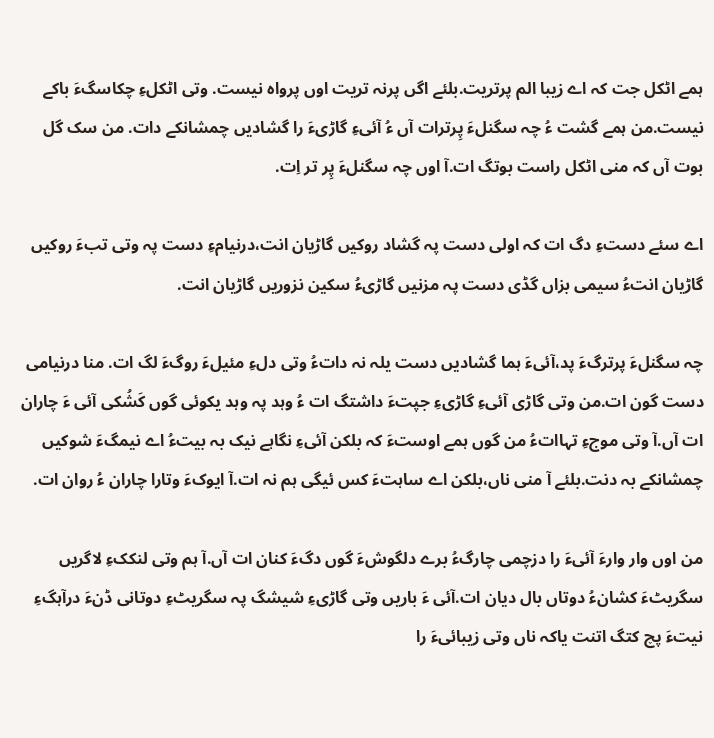ہمے اٹکل جت کہ اے زیبا الم پرتریت.بلئے اگں پرنہ تریت اوں پرواہ نیست. وتی اٹکلءِ چکاسگءَ باکے نیست.من ہمے گشت ءُ چہ سگنلءَ پِرترات آں ءُ آئیءِ گاڑیءَ را گشادیں چمشانکے دات. من سک گل بوت آں کہ منی اٹکل راست بوتگ ات.آ اوں چہ سگنلءَ پِر تر اِت.

اے سئے دستءِ دگ ات کہ اولی دست پہ گشاد روکیں گاڑیان انت،درنیامءِ دست پہ وتی تبءَ روکیں گاڑیان انتءُ سیمی بزاں گڈی دست پہ مزنیں گاڑیءُ سکین نزوریں گاڑیان انت.

چہ سگنلءَ پرترگءَ پد،آئیءَ ہما گشادیں دست یلہ نہ داتءُ وتی دلءِ مئیلءَ روگءَ لگ ات. منا درنیامی دست گون ات.من وتی گاڑی آئیءِ گاڑیءِ جپتءَ داشتگ ات ءُ وہد پہ وہد یکوئی گوں کَشُکی آئی ءَ چاران ات آں.آ وتی موجءِ تہااتءُ من گوں ہمے اوستءَ کہ بلکن آئیءِ نگاہے نیک بہ بیتءُ اے نیمگءَ شوکیں چمشانکے بہ دنت.بلئے آ منی ناں،بلکن اے ساہتءَ کس ئیگی ہم نہ ات.آ ایوکءَ وتارا چاران ءُ روان ات.

من اوں وار وارءَ آئیءَ را دزچمی چارگءُ برے دلگوشءَ گوں دگءَ کنان ات آں.آ ہم وتی لنککءِ لاگریں سگریٹءَ کشانءُ دوتاں بال دیان ات.آئی ءَ باریں وتی گاڑیءِ شیشگ پہ سگریٹءِ دوتانی ڈنءَ درآہگءِ نیتءَ پچ کتگ اتنت یاکہ ناں وتی زیبائیءَ را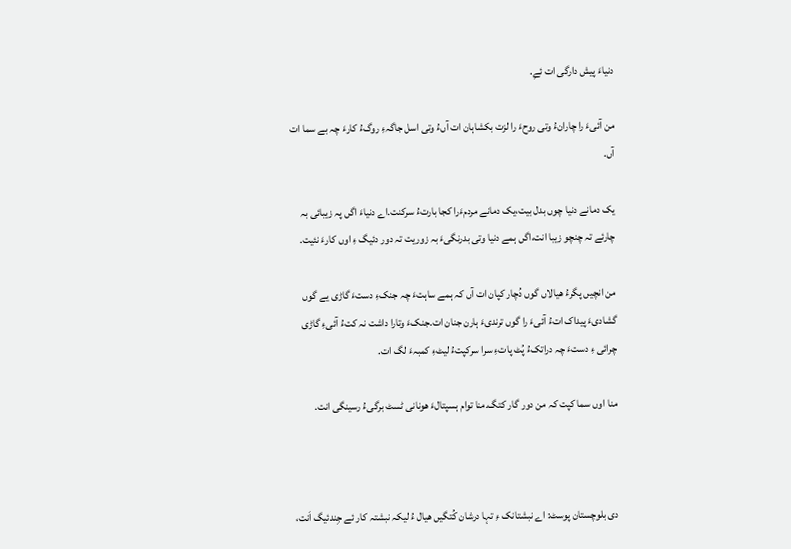دنیاءَ پیش دارگی ات ئےِ.

من آئیءَ را چارانءُ وتی روحءَ را لزت بکشاہان ات آںءُ وتی اسل جاگہءِ روگءُ کارءَ چہ بے سما ات آں.

یک دمانے دنیا چوں بدل بیت،یک دمانے مردمءَرا کجا بارتءُ سرکنت.اے دنیاءَ اگں پہ زیبائی بہ چارئے تہ چنچو زیبا انت،اگں ہمے دنیا وتی بدرنگیءَ بہ زوریت تہ دور دئیگ ءِ اوں کارءَ نئیت.

من انچیں پگرءُ ھیالاں گوں دُچار کپان ات آں کہ ہمے ساہتءَ چہ جنکءِ دستءَ گاڑی یے گوں گشادیءَ پیداک اتءُ آئیءَ را گوں ترندیءَ ہارن جنان ات.جنکءَ وتارا داشت نہ کتءُ آئیءِ گاڑی چرائی ءِ دستءَ چہ دراتکءُ پُٹ پاتءِ سرا سرکپتءُ لیٹءِ کمبہءَ لگ ات.

منا اوں سما کپت کہ من دور گار کتگ.منا توام ہسپتالءَ ھونانی ٹسٹ برگیءُ رسینگی انت.



دی بلوچستان پوسٹ: اے نبشتانک ءِ تہا درشان کُتگیں ھیال ءُ لیکہ نبشتہ کار ئے جِندئیگ اَنت،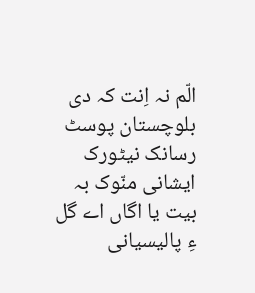الّم نہ اِنت کہ دی بلوچستان پوسٹ رسانک نیٹورک ایشانی منّوک بہ بیت یا اگاں اے گل ءِ پالیسیانی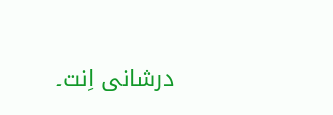درشانی اِنت۔